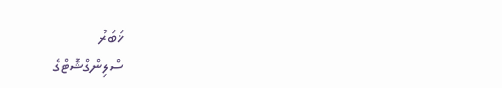ޚަބަރު
ސްލިންގްޝޮޓްގެ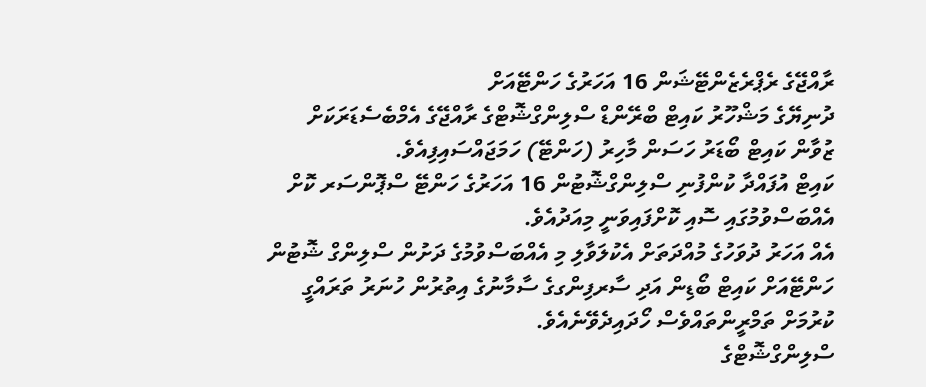ރާއްޖޭގެ ރެޕްރެޒެންޓޭޝަން 16 އަހަރުގެ ހަންޓޭއަށް
ދުނިޔޭގެ މަޝްހޫރު ކައިޓް ބްރޭންޑް ސްލިންގްޝޮޓްގެ ރާއްޖޭގެ އެމްބެސެޑަރަކަށް ޒުވާން ކައިޓް ބޯޑަރު ހަސަން މާހިރު (ހަންޓޭ) ހަމަޖައްސައިފިއެވެ.
ކައިޓް އުފައްދާ ކުންފުނި ސްލިންގްޝޮޓުން 16 އަހަރުގެ ހަންޓޭ ސްޕޮންސަރ ކޮށް އެއްބަސްވުމުގައި ސޮއި ކޮށްފައިވަނީ މިއަދުއެވެ.
އެއް އަހަރު ދުވަހުގެ މުއްދަތަށް އެކުލަވާލި މި އެއްބަސްވުމުގެ ދަށުން ސްލިންގް ޝޮޓުން ހަންޓޭއަށް ކައިޓް ބޯޑިން އަދި ސާރފިންގގެ ސާމާނުގެ އިތުރުން ހުނަރު ތަރައްގީ ކުރުމަށް ތަމްރީންތައްވެސް ހޯދައިދެވޭނެއެވެ.
ސްލިންގްޝޮޓްގެ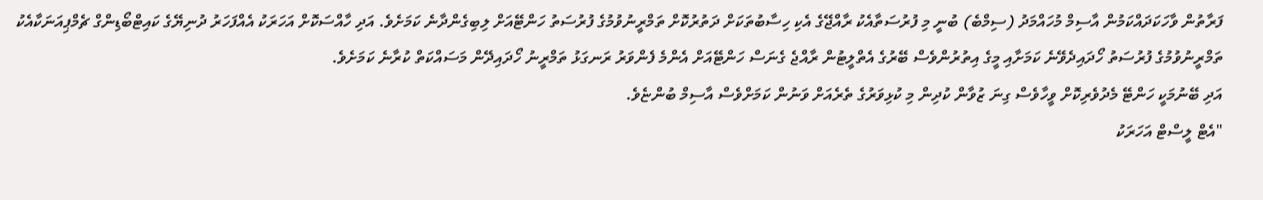ފަރާތުން ވާހަކަދައްކަމުން އާސިމް މުހައްމަދު (ސިމްބެ) ބުނީ މި ފުރުސަތާއެކު ރާއްޖޭގެ އެކި ހިސާބުތަކަށް ދަތުރުކޮށް ތަމްރީނުވުމުގެ ފުރުސަތު ހަންޓޭއަށް ލިބިގެންދާނެ ކަމަށެވެ. އަދި ހާއްސަކޮށް އަހަރަކު އެއްފަހަރު ދުނިޔޭގެ ކައިޓްބޯޑިންގް ޗެމްޕިއަނަކާއެކު ތަމްރީނުވުމުގެ ފުރުސަތު ހޯދައިދެވޭނެ ކަމަށާއި މީގެ އިތުރުންވެސް ބޭރުގެ އެތްލީޓުން ރާއްޖެ ގެނަސް ހަންޓޭއަށް އެންމެ ފެންވަރު ރަނގަޅު ތަމްރީނު ހޯދައިދޭން މަސައްކަތް ކުރާނެ ކަމަށެވެ.
އަދި ބޭނުމަކީ ހަންޓޭ މެދުވެރިކޮށް ވީހާވެސް ގިނަ ޒުވާން ކުދިން މި ކުޅިވަރުގެ ތެރެއަށް ވަނުން ކަމަށްވެސް އާސިމް ބުންޏެވެ.
"އެޓް ލީސްޓް އަހަރަކު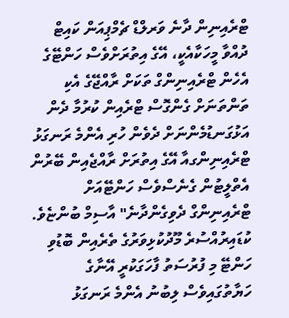ޓްރެއިނިން ދާނެ ވަރލްޑް ޗެމްޕިއަން ކައިޓް ދުއްވާ މީހަކާއެކީ، އޭގެ އިތުރަށްވެސް ހަންޓޭގެ އެހެން ޓްރެއިނިންގް ތަކަށް ރާއްޖޭގެ އެކި ތަންތަނަށް ގެންގޮސް ޓްރެއިން ކުރުމާ ދެން އަޅުގަނޑުމެންނަށް ދެވެން ހުރި އެންމެ ރަނގަޅު ޓްރެއިނިންގއާ އޭގެ އިތުރަށް ރާއްޖެއިން ބޭރުން އެތްލީޓުން ގެނެސްވެސް ހަންޓޭއަށް ޓްރެއިނިންގް ދެވިގެންދާނެ" އާސިމް ބުންޏެވެ.
ކުޑައިރުއްސުރެ މޫދުކުޅިވަރުގެ ތެރެއިން ބޮޑުވި ހަންޓޭ މި ފުރުސަތު ފާހަގަކުރީ އޭނާގެ ހަޔާތުގައިވެސް ލިބުނު އެންމެ ރަނގަޅު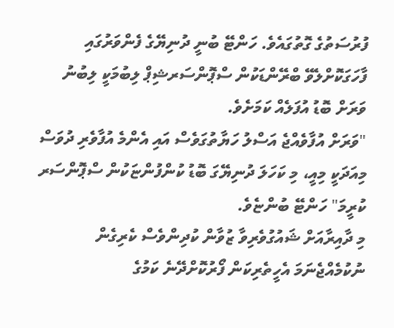ފުރުސަތުގެ ގޮތުގައެވެ. ހަންޓޭ ބުނީ ދުނިޔޭގެ ފެންވަރުގައި ފާހަގަކޮށްލެވޭ ބްރޭންޑަކުން ސްޕޮންސަރޝިޕް ލިބުމަކީ ލިބުނު ވަރަށް ބޮޑު އުފަލެއް ކަމަށެވެ.
"ވަރަށް އުފާވެއްޖެ އަސްލު ހަޔާތުގަވެސް އައި އެންމެ އުފާވެރި ދުވަސް މިއަދަކީ މިއީ، މި ކަހަލަ ދުނިޔޭގަ ބޮޑު ކުންފުންޏަކުން ސްޕޮންސަރ ކުރީމަ" ހަންޓޭ ބުންޏެވެ.
މި ދާއިރާއަށް ޝައުގުވެރިވާ ޒުވާން ކުދިންވެސް ކެރިގެން ނުކުމެއްޖެނަމަ އެހީތެރިކަން ފޯރުކޮށްދޭނެ ކަމުގެ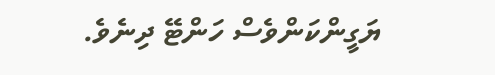ޔަގީންކަންވެސް ހަންޓޭ ދިނެވެ.